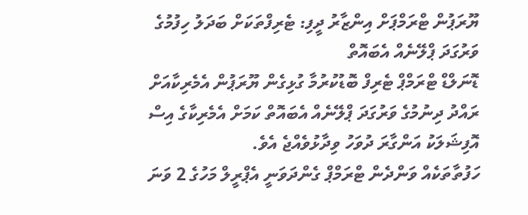ޔޫރަޕުން ޓްރަމްޕަށް އިންޒާރު ދީފި: ޓެރިފްތަކަށް ބަދަލު ހިފުމުގެ ވަރުގަދަ ޕްލޭނެއް އެބައޮތް
ޑޮނަލްޑް ޓްރަމްޕް ޓެރިފް ބޮޑުކުރުމާ ގުޅިގެން ޔޫރަޕުން އެމެރިކާއަށް ރައްދު ދިނުމުގެ ވަރުގަދަ ޕްލޭނެއް އެބައޮތް ކަމަށް އެމެރިކާގެ އިސް އޮފިޝަލަކު އަންގާރަ ދުވަހު ވިދާޅުވެއްޖެ އެވެ.
ހަފުތާތަކެއް ވަންދެން ޓްރަމްޕް ގެންދަވަނީ އެޕްރީލް މަހުގެ 2 ވަނަ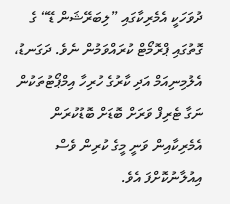ދުވަހަކީ އެމެރިކާގައި ”ލިބަރޭޝަން ޑޭ“ ގެ ގޮތުގައި ޕްރޮމޯޓް ކުރައްވަމުން ނެވެ. ދަގަނޑު، އެލުމިނިއަމް އަދި ކާރުގެ ހުރިހާ އިމްޕޯޓުތަކުން ނަގާ ޓެރިފް ވަރަށް ބޮޑަށް ބޮޑުކުރަން އެމެރިކާއިން ވަނީ މީގެ ކުރިން ވެސް އިއުލާނުކޮށްފަ އެވެ.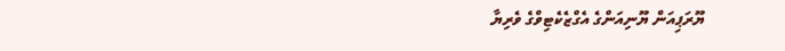ޔޫރަޕިއަން ޔޫނިއަންގެ އެގްޒެކެޓިވްގެ ވެރިޔާ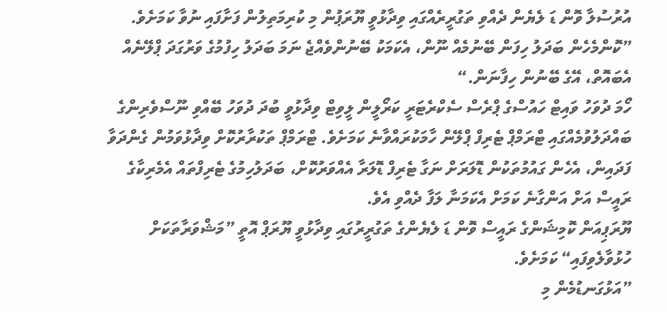އުރުސުލާ ވޮން ޑަ ލެޔެން ދެއްވި ތަގުރީރެއްގައި ވިދާޅުވީ ޔޫރަޕުން މި ކުރިމަތިލުން ފަށާފައި ނުވާ ކަމަށެވެ. ”ކޮންމެހެން ބަދަލު ހިފަން ބޭނުމެއް ނޫން، އެކަމަކު ބޭނުންވެއްޖެ ނަމަ ބަދަލު ހިފުމުގެ ވަރުގަދަ ޕްލޭނެއް އެބައޮތް، އޭގެ ބޭނުން ހިފާނަން.“
ހޯމަ ދުވަހު ވައިޓް ހައުސްގެ ޕްރެސް ސެކްރެޓަރީ ކަރޯލީން ލީވިޓް ވިދާޅުވީ ބުދަ ދުވަހު ބޭއްވި ނޫސްވެރިންގެ ބައްދަލުވުމެއްގައި ޓްރަމްޕް ޓެރިފް ޕްލޭން ހާމަކުރައްވާނެ ކަމަށެވެ. ޓްރަމްޕް ތަކުރާރުކޮށް ވިދާޅުވަމުން ގެންދަވާ ފަދައިން، އެހެން ގައުމުތަކުން ޑޮލަރަށް ނަގާ ޓެރިފް ޑޮލަރާ އެއްވަރުކޮށް، ބަދަލުހިމުގެ ޓެރިފްތައް އެމެރިކާގެ ރައީސް އަށް އަންގާނެ ކަމަށް އެކަމަނާ ލަފާ ދެއްވި އެވެ.
ޔޫރަޕިއަން ކޮމިޝަންގެ ރައީސް ވޮން ޑަ ލެޔެންގެ ތަގުރީރުގައި ވިދާޅުވީ ޔޫރަޕް އޮތީ ”މަޝްވަރާތަކަށް ހުޅުވާލެވިފައި“ ކަމަށެވެ.
”އަޅުގަނޑުމެން މި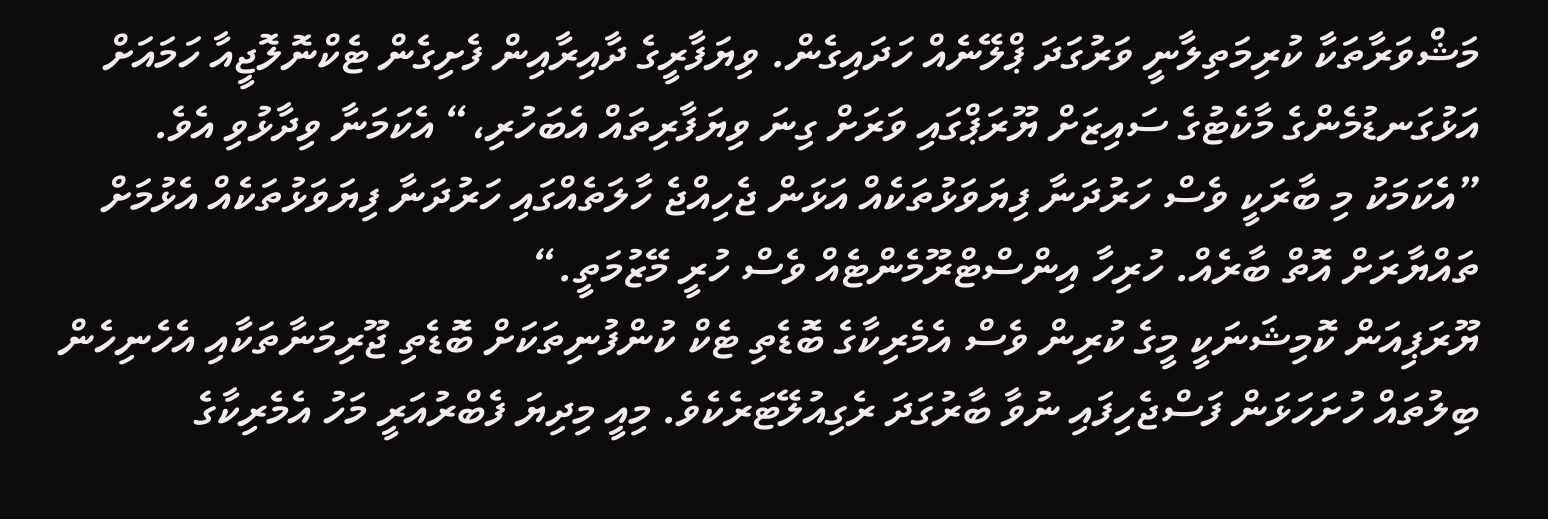މަޝްވަރާތަކާ ކުރިމަތިލާނީ ވަރުގަދަ ޕްލޭނެއް ހަދައިގެން. ވިޔަފާރީގެ ދާއިރާއިން ފެށިގެން ޓެކްނޮލޮޖީއާ ހަމައަށް އަޅުގަނޑުމެންގެ މާކެޓުގެ ސައިޒަށް ޔޫރަޕްގައި ވަރަށް ގިނަ ވިޔަފާރިތައް އެބަހުރި،“ އެކަމަނާ ވިދާޅުވި އެވެ. ”އެކަމަކު މި ބާރަކީ ވެސް ހަރުދަނާ ފިޔަވަޅުތަކެއް އަޅަން ޖެހިއްޖެ ހާލަތެއްގައި ހަރުދަނާ ފިޔަވަޅުތަކެއް އެޅުމަށް ތައްޔާރަށް އޮތް ބާރެއް. ހުރިހާ އިންސްޓްރޫމެންޓެއް ވެސް ހުރީ މޭޒުމަތީ.“
ޔޫރަޕިއަން ކޮމިޝަނަކީ މީގެ ކުރިން ވެސް އެމެރިކާގެ ބޮޑެތި ޓެކް ކުންފުނިތަކަށް ބޮޑެތި ޖޫރިމަނާތަކާއި އެހެނިހެން ބިލުތައް ހުށަހަޅަން ފަސްޖެހިފައި ނުވާ ބާރުގަދަ ރެގިއުލޭޓަރެކެވެ. މިއީ މިދިޔަ ފެބްރުއަރީ މަހު އެމެރިކާގެ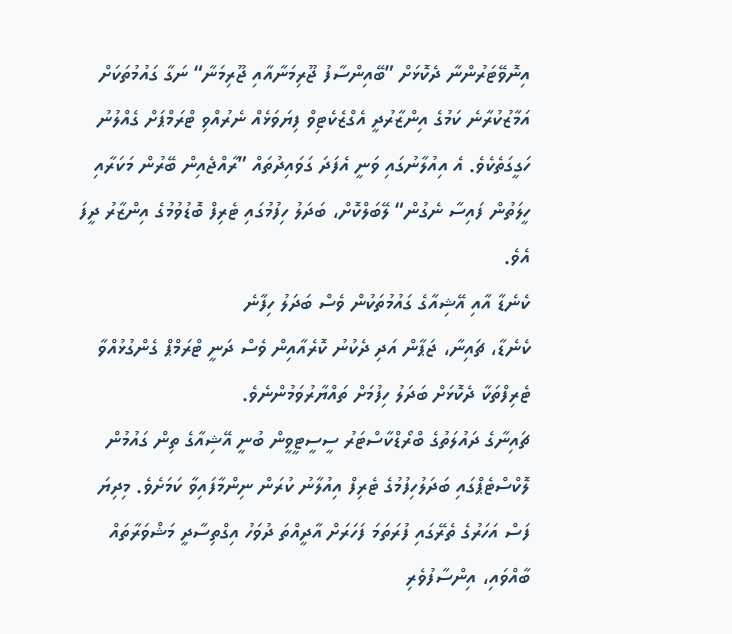އިނޮވޭޓަރުންނާ ދެކޮޅަށް ”ބޭއިންސާފު ޖޫރިމަނާއާއި ޖޫރިމަނާ“ ނަގާ ގައުމުތަކަށް އަމާޒުކުރާނެ ކަމުގެ އިންޒާރުދީ އެގްޒެކެޓިވް ފިޔަވަޅެއް ނެރުއްވި ޓްރަމްޕަށް ގެއްލުނު ހަގީގަތެކެވެ. އެ އިއުލާނުގައި ވަނީ އެފަދަ ގަވައިދުތައް ”ރާއްޖެއިން ބޭރުން މަކަރާއި ހީލަތުން ފައިސާ ނެގުން“ ލޭބަލްކޮށް، ބަދަލު ހިފުމުގައި ޓެރިފް ބޮޑުވުމުގެ އިންޒާރު ދީފަ އެވެ.
ކެނެޑާ އާއި އޭޝިއާގެ ގައުމުތަކުން ވެސް ބަދަލު ހިފާނެ
ކެނެޑާ، ޗައިނާ، ޖަޕާން އަދި ދެކުނު ކޮރެއާއިން ވެސް ދަނީ ޓްރަމްޕް ގެންގުޅުއްވާ ޓެރިފްތަކާ ދެކޮޅަށް ބަދަލު ހިފުމަށް ތައްޔާރުވަމުންނެވެ.
ޗައިނާގެ ދައުލަތުގެ ބްރޯޑްކާސްޓަރު ސީސީޓީވީން ބުނީ އޭޝިއާގެ ތިން ގައުމުން ލޮކްސްޓެޕްގައި ބަދަލުހިފުމުގެ ޓެރިފް އިއުލާނު ކުރަން ނިންމާފައިވާ ކަމަށެވެ. މިދިޔަ ފަސް އަހަރުގެ ތެރޭގައި ފުރަތަމަ ފަހަރަށް އާދީއްތަ ދުވަހު އިގްތިސާދީ މަޝްވަރާތައް ބާއްވައި، އިންސާފުވެރި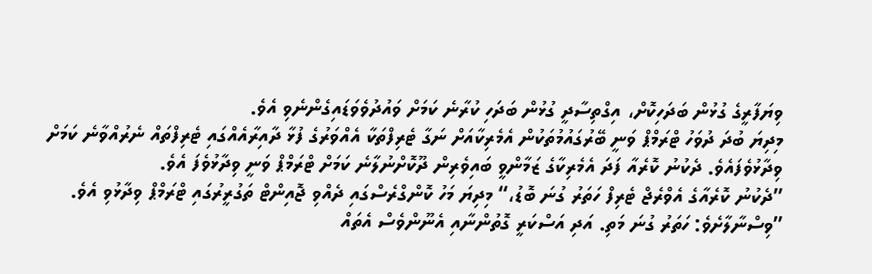ވިޔަފާރީގެ ގުޅުން ބަދަހިކޮށް، އިގްތިސާދީ ގުޅުން ބަދަހި ކުރާނެ ކަމަށް ވައުދުވެވަޑައިގެންނެވި އެވެ.
މިދިޔަ ބުދަ ދުވަހު ޓްރަމްޕް ވަނީ ބޭރުގައުމުތަކުން އެމެރިކާއަށް ނަގާ ޓެރިފްތަކާ އެއްވަރުގެ ފުޅާ ދާއިރާއެއްގައި ޓެރިފްތައް ނެރުއްވާނެ ކަމަށް ވިދާޅުވެފައެވެ. ދެކުނު ކޮރެއާ ފަދަ އެމެރިކާގެ ޒަމާންވީ ބައިވެރިން ދޫކޮށްނުލާނެ ކަމަށް ޓްރަމްޕް ވަނީ ވިދާޅުވެފަ އެވެ.
”ދެކުނު ކޮރެއާގެ އެވްރެޖް ޓެރިފް ހަތަރު ގުނަ ބޮޑު،“ މިދިޔަ މަހު ކޮންގްރެސްގައި ދެއްވި ޖޮއިންޓް ތަގުރީރުގައި ޓްރަމްޕް ވިދާޅުވި އެވެ. ”ވިސްނާލާށެވެ: ހަތަރު ގުނަ މަތި. އަދި އަސްކަރީ ގޮތުންނާއި އެނޫންވެސް އެތައް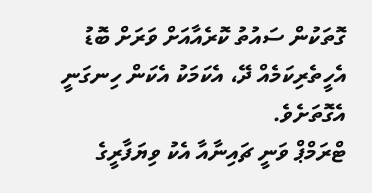ގޮތަކުން ސައުތު ކޮރެއާއަށް ވަރަށް ބޮޑު އެހީތެރިކަމެއް ދޭ، އެކަމަކު އެކަން ހިނގަނީ އެގޮތަށެވެ.
ޓްރަމްޕް ވަނީ ޗައިނާއާ އެކު ވިޔަފާރީގެ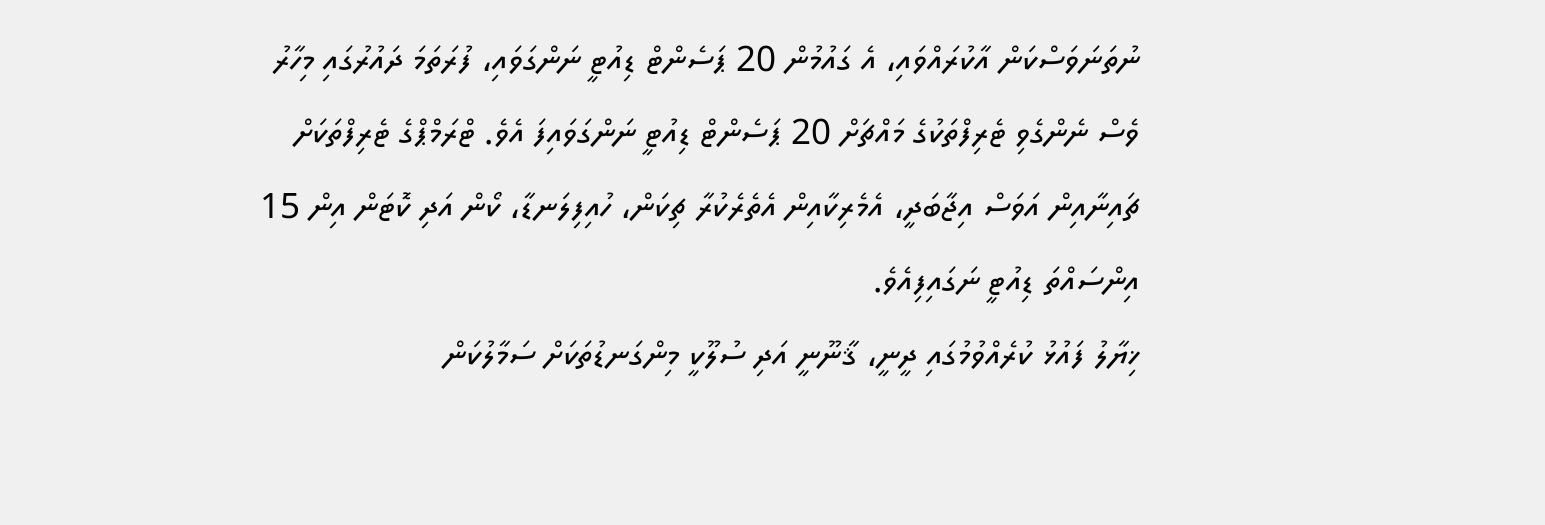ނުތަނަވަސްކަން އާކުރައްވައި، އެ ގައުމުން 20 ޕަސެންޓް ޑިއުޓީ ނަންގަވައި، ފުރަތަމަ ދައުރުގައި މިހާރު ވެސް ނެންގެވި ޓެރިފްތަކުގެ މައްޗަށް 20 ޕަސެންޓް ޑިއުޓީ ނަންގަވައިފަ އެވެ. ޓްރަމްޕްގެ ޓެރިފްތަކަށް ޗައިނާއިން އަވަސް އިޖާބަދީ، އެމެރިކާއިން އެތެރެކުރާ ޗިކަން، ހުއިފިލަނޑާ، ކޯން އަދި ކޮޓަން އިން 15 އިންސައްތަ ޑިއުޓީ ނަގައިފިއެވެ.
ޚިޔާލު ފައުޅު ކުރެއްވުމުގައި ދީނީ، ޤާނޫނީ އަދި ސުލޫކީ މިންގަނޑުތަކަށް ސަމާލުކަން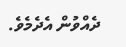ދެއްވުން އެދެމެވެ.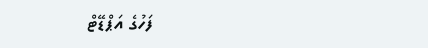ފަހުގެ އަޕްޑޭޓް